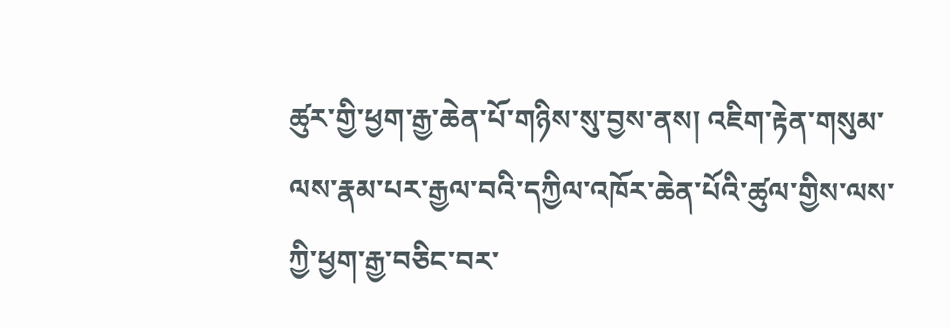ཚུར་གྱི་ཕྱག་རྒྱ་ཆེན་པོ་གཉིས་སུ་བྱས་ནས། འཇིག་རྟེན་གསུམ་ལས་རྣམ་པར་རྒྱལ་བའི་དཀྱིལ་འཁོར་ཆེན་པོའི་ཚུལ་གྱིས་ལས་ཀྱི་ཕྱག་རྒྱ་བཅིང་བར་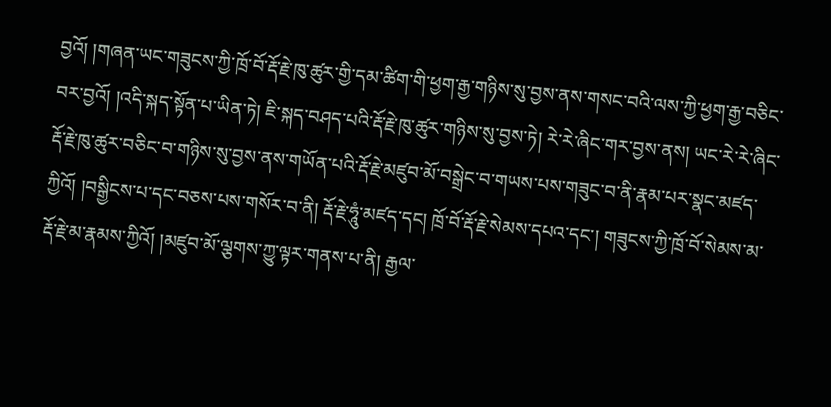བྱའོ། །གཞན་ཡང་གཟུངས་ཀྱི་ཁྲོ་བོ་རྡོ་རྗེ་ཁུ་ཚུར་གྱི་དམ་ཚིག་གི་ཕྱག་རྒྱ་གཉིས་སུ་བྱས་ནས་གསང་བའི་ལས་ཀྱི་ཕྱག་རྒྱ་བཅིང་བར་བྱའོ། །འདི་སྐད་སྟོན་པ་ཡིན་ཏེ། ཇི་སྐད་བཤད་པའི་རྡོ་རྗེ་ཁུ་ཚུར་གཉིས་སུ་བྱས་ཏེ། རེ་རེ་ཞིང་གར་བྱས་ནས། ཡང་རེ་རེ་ཞིང་རྡོ་རྗེ་ཁུ་ཚུར་བཅིང་བ་གཉིས་སུ་བྱས་ནས་གཡོན་པའི་རྡོ་རྗེ་མཛུབ་མོ་བསྒྲེང་བ་གཡས་པས་གཟུང་བ་ནི་རྣམ་པར་སྣང་མཛད་ཀྱིའོ། །བསྒྱིངས་པ་དང་བཅས་པས་གསོར་བ་ནི། རྡོ་རྗེ་ཧཱུཾ་མཛད་དང། ཁྲོ་བོ་རྡོ་རྗེ་སེམས་དཔའ་དང་། གཟུངས་ཀྱི་ཁྲོ་བོ་སེམས་མ་རྡོ་རྗེ་མ་རྣམས་ཀྱིའོ། །མཛུབ་མོ་ལྕགས་ཀྱུ་ལྟར་གནས་པ་ནི། རྒྱལ་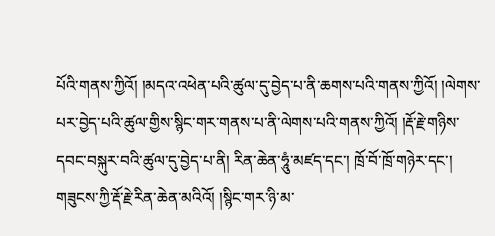པོའི་གནས་ཀྱིའོ། །མདའ་འཕེན་པའི་ཚུལ་དུ་བྱེད་པ་ནི་ཆགས་པའི་གནས་ཀྱིའོ། །ལེགས་པར་བྱེད་པའི་ཚུལ་གྱིས་སྙིང་གར་གནས་པ་ནི་ལེགས་པའི་གནས་ཀྱིའོ། །རྡོ་རྗེ་གཉིས་དབང་བསྐུར་བའི་ཚུལ་དུ་བྱེད་པ་ནི། རིན་ཆེན་ཧཱུཾ་མཛད་དང་། ཁྲོ་བོ་ཁྲོ་གཉེར་དང་། གཟུངས་ཀྱི་རྡོ་རྗེ་རིན་ཆེན་མའིའོ། །སྙིང་གར་ཉི་མ་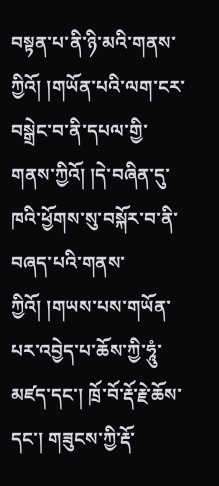བསྟན་པ་ནི་ཉི་མའི་གནས་ཀྱིའོ། །གཡོན་པའི་ལག་ངར་བསྒྲེང་བ་ནི་དཔལ་གྱི་གནས་ཀྱིའོ། །དེ་བཞིན་དུ་ཁའི་ཕྱོགས་སུ་བསྐོར་བ་ནི་བཞད་པའི་གནས་ཀྱིའོ། །གཡས་པས་གཡོན་པར་འབྱེད་པ་ཆོས་ཀྱི་ཧཱུཾ་མཛད་དང་། ཁྲོ་བོ་རྡོ་རྗེ་ཆོས་དང་། གཟུངས་ཀྱི་རྡོ་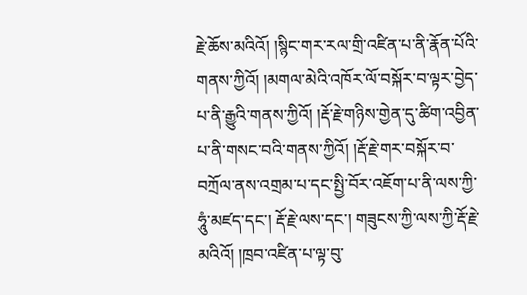རྗེ་ཆོས་མའིའོ། །སྙིང་གར་རལ་གྲི་འཛིན་པ་ནི་རྣོན་པོའི་གནས་ཀྱིའོ། །མགལ་མེའི་འཁོར་ལོ་བསྐོར་བ་ལྟར་བྱེད་པ་ནི་རྒྱུའི་གནས་ཀྱིའོ། །རྡོ་རྗེ་གཉིས་གྱེན་དུ་ཚིག་འབྱིན་པ་ནི་གསང་བའི་གནས་ཀྱིའོ། །རྡོ་རྗེ་གར་བསྐོར་བ་བཀྲོལ་ནས་འགྲམ་པ་དང་སྤྱི་བོར་འཇོག་པ་ནི་ལས་ཀྱི་ཧཱུཾ་མཛད་དང་། རྡོ་རྗེ་ལས་དང་། གཟུངས་ཀྱི་ལས་ཀྱི་རྡོ་རྗེ་མའིའོ། །ཁྲབ་འཛིན་པ་ལྟ་བུ་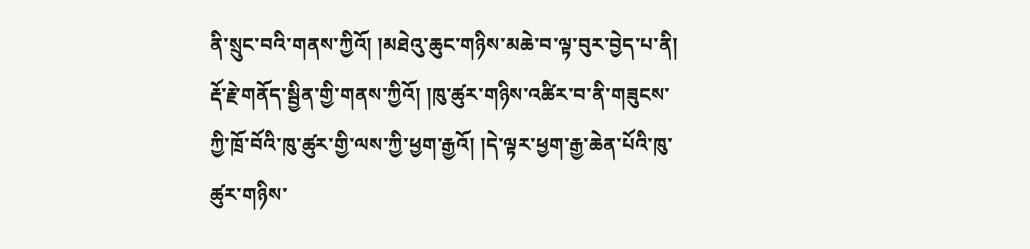ནི་སྲུང་བའི་གནས་ཀྱིའོ། །མཐེའུ་ཆུང་གཉིས་མཆེ་བ་ལྟ་བུར་བྱེད་པ་ནི། རྡོ་རྗེ་གནོད་སྦྱིན་གྱི་གནས་ཀྱིའོ། །ཁུ་ཚུར་གཉིས་འཚིར་བ་ནི་གཟུངས་ཀྱི་ཁྲོ་བོའི་ཁུ་ཚུར་གྱི་ལས་ཀྱི་ཕྱག་རྒྱའོ། །དེ་ལྟར་ཕྱག་རྒྱ་ཆེན་པོའི་ཁུ་ཚུར་གཉིས་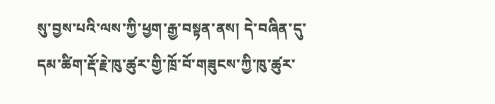སུ་བྱས་པའི་ལས་ཀྱི་ཕྱག་རྒྱ་བསྟན་ནས། དེ་བཞིན་དུ་དམ་ཚིག་རྡོ་རྗེ་ཁུ་ཚུར་གྱི་ཁྲོ་བོ་གཟུངས་ཀྱི་ཁུ་ཚུར་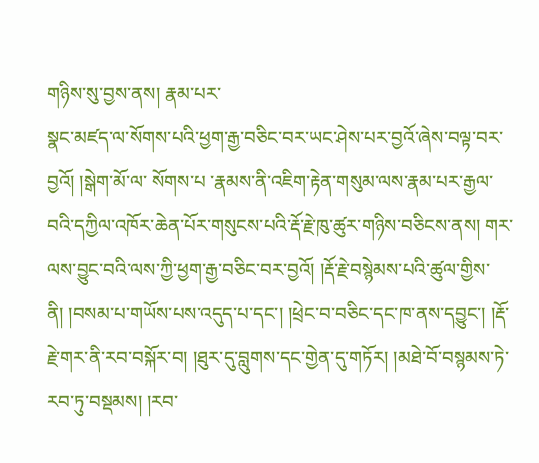གཉིས་སུ་བྱས་ནས། རྣམ་པར་
སྣང་མཛད་ལ་སོགས་པའི་ཕྱག་རྒྱ་བཅིང་བར་ཡང་ཤེས་པར་བྱའོ་ཞེས་བལྟ་བར་བྱའོ། །སྒེག་མོ་ལ་ སོགས་པ ་རྣམས་ནི་འཇིག་རྟེན་གསུམ་ལས་རྣམ་པར་རྒྱལ་བའི་དཀྱིལ་འཁོར་ཆེན་པོར་གསུངས་པའི་རྡོ་རྗེ་ཁུ་ཚུར་གཉིས་བཅིངས་ནས། གར་ལས་བྱུང་བའི་ལས་ཀྱི་ཕྱག་རྒྱ་བཅིང་བར་བྱའོ། །རྡོ་རྗེ་བསྙེམས་པའི་ཚུལ་གྱིས་ནི། །བསམ་པ་གཡོས་པས་འདུད་པ་དང་། །ཕྲེང་བ་བཅིང་དང་ཁ་ནས་དབྱུང་། །རྡོ་རྗེ་གར་ནི་རབ་བསྐོར་བ། །ཐུར་དུ་བླུགས་དང་གྱེན་དུ་གཏོར། །མཐེ་བོ་བསྙམས་ཏེ་རབ་ཏུ་བསྡམས། །རབ་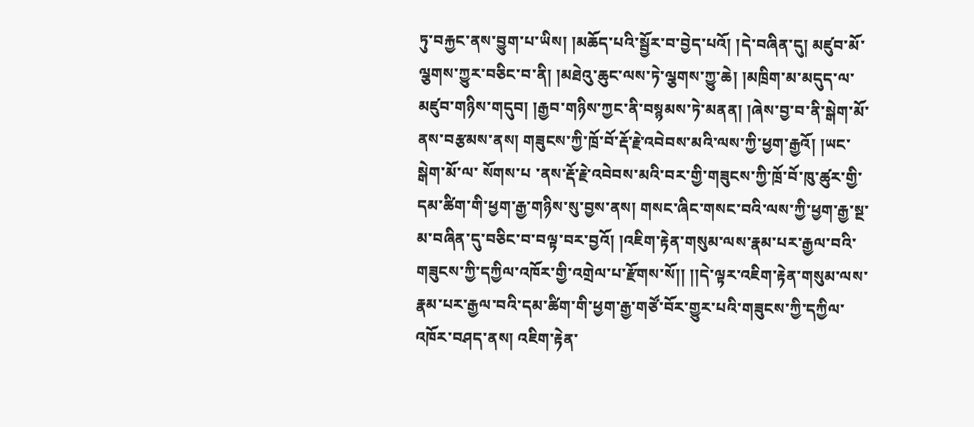ཏུ་བརྐྱང་ནས་བྱུག་པ་ཡིས། །མཆོད་པའི་སྦྱོར་བ་བྱེད་པའོ། །དེ་བཞིན་དུ། མཛུབ་མོ་ལྕགས་ཀྱུར་བཅིང་བ་ནི། །མཐེའུ་ཆུང་ལས་ཏེ་ལྕགས་ཀྱུ་ཆེ། །མཁྲིག་མ་མདུད་ལ་མཛུབ་གཉིས་གདུབ། །རྒྱབ་གཉིས་ཀྱང་ནི་བསྙམས་ཏེ་མནན། །ཞེས་བྱ་བ་ནི་སྒེག་མོ་ནས་བརྩམས་ནས། གཟུངས་ཀྱི་ཁྲོ་བོ་རྡོ་རྗེ་འབེབས་མའི་ལས་ཀྱི་ཕྱག་རྒྱའོ། །ཡང་སྒེག་མོ་ལ་ སོགས་པ ་ནས་རྡོ་རྗེ་འབེབས་མའི་བར་གྱི་གཟུངས་ཀྱི་ཁྲོ་བོ་ཁུ་ཚུར་གྱི་དམ་ཚིག་གི་ཕྱག་རྒྱ་གཉིས་སུ་བྱས་ནས། གསང་ཞིང་གསང་བའི་ལས་ཀྱི་ཕྱག་རྒྱ་སྔ་མ་བཞིན་དུ་བཅིང་བ་བལྟ་བར་བྱའོ། །འཇིག་རྟེན་གསུམ་ལས་རྣམ་པར་རྒྱལ་བའི་གཟུངས་ཀྱི་དཀྱིལ་འཁོར་གྱི་འགྲེལ་པ་རྫོགས་སོ།། །།དེ་ལྟར་འཇིག་རྟེན་གསུམ་ལས་རྣམ་པར་རྒྱལ་བའི་དམ་ཚིག་གི་ཕྱག་རྒྱ་གཙོ་བོར་གྱུར་པའི་གཟུངས་ཀྱི་དཀྱིལ་འཁོར་བཤད་ནས། འཇིག་རྟེན་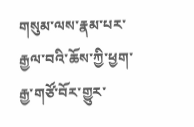གསུམ་ལས་རྣམ་པར་རྒྱལ་བའི་ཆོས་ཀྱི་ཕྱག་རྒྱ་གཙོ་བོར་གྱུར་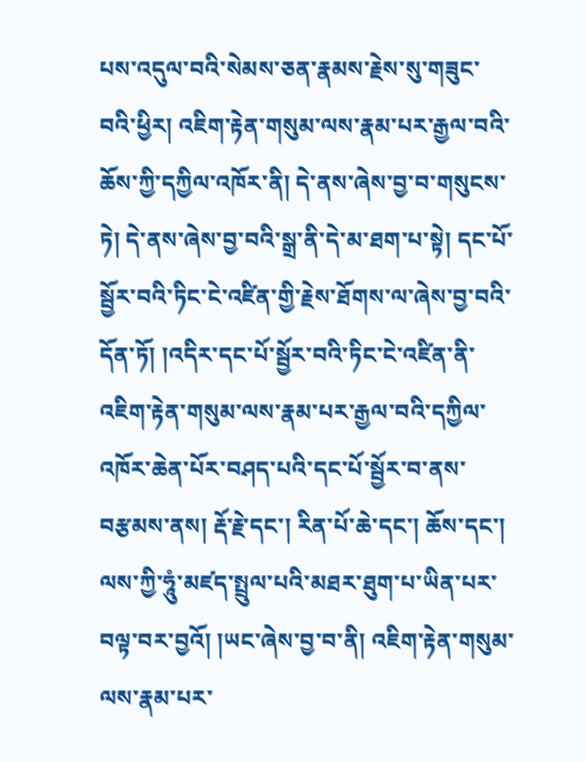པས་འདུལ་བའི་སེམས་ཅན་རྣམས་རྗེས་སུ་གཟུང་བའི་ཕྱིར། འཇིག་རྟེན་གསུམ་ལས་རྣམ་པར་རྒྱལ་བའི་ཆོས་ཀྱི་དཀྱིལ་འཁོར་ནི། དེ་ནས་ཞེས་བྱ་བ་གསུངས་ཏེ། དེ་ནས་ཞེས་བྱ་བའི་སྒྲ་ནི་དེ་མ་ཐག་པ་སྟེ། དང་པོ་སྦྱོར་བའི་ཏིང་ངེ་འཛིན་གྱི་རྗེས་ཐོགས་ལ་ཞེས་བྱ་བའི་དོན་ཏོ། །འདིར་དང་པོ་སྦྱོར་བའི་ཏིང་ངེ་འཛིན་ནི་འཇིག་རྟེན་གསུམ་ལས་རྣམ་པར་རྒྱལ་བའི་དཀྱིལ་འཁོར་ཆེན་པོར་བཤད་པའི་དང་པོ་སྦྱོར་བ་ནས་བརྩམས་ནས། རྡོ་རྗེ་དང་། རིན་པོ་ཆེ་དང་། ཆོས་དང་། ལས་ཀྱི་ཧཱུཾ་མཛད་སྤྲུལ་པའི་མཐར་ཐུག་པ་ཡིན་པར་བལྟ་བར་བྱའོ། །ཡང་ཞེས་བྱ་བ་ནི། འཇིག་རྟེན་གསུམ་ལས་རྣམ་པར་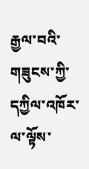རྒྱལ་བའི་གཟུངས་ཀྱི་དཀྱིལ་འཁོར་ལ་ལྟོས་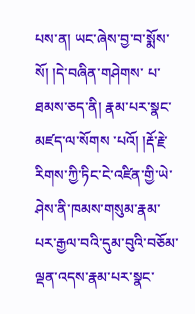པས་ན། ཡང་ཞེས་བྱ་བ་སྨོས་སོ། །དེ་བཞིན་གཤེགས་ པ་ཐམས་ཅད་ནི། རྣམ་པར་སྣང་མཛད་ལ་སོགས ་པའོ། །རྡོ་རྗེ་རིགས་ཀྱི་ཏིང་ངེ་འཛིན་གྱི་ཡེ་ཤེས་ནི་ཁམས་གསུམ་རྣམ་པར་རྒྱལ་བའི་དུམ་བུའི་བཅོམ་ལྡན་འདས་རྣམ་པར་སྣང་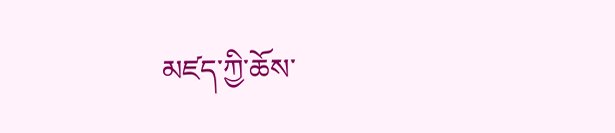མཛད་ཀྱི་ཆོས་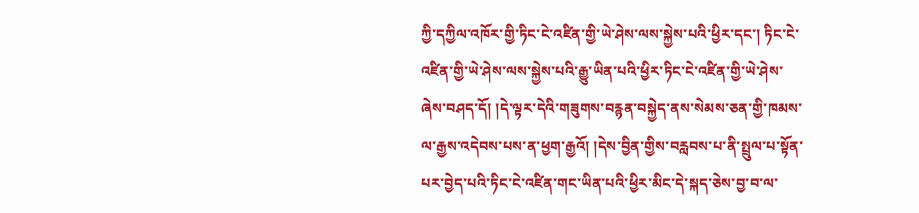ཀྱི་དཀྱིལ་འཁོར་གྱི་ཏིང་ངེ་འཛིན་གྱི་ཡེ་ཤེས་ལས་སྐྱེས་པའི་ཕྱིར་དང་། ཏིང་ངེ་འཛིན་གྱི་ཡེ་ཤེས་ལས་སྐྱེས་པའི་རྒྱུ་ཡིན་པའི་ཕྱིར་ཏིང་ངེ་འཛིན་གྱི་ཡེ་ཤེས་ཞེས་བཤད་དོ། །དེ་ལྟར་དེའི་གཟུགས་བརྙན་བསྐྱེད་ནས་སེམས་ཅན་གྱི་ཁམས་ལ་རྒྱས་འདེབས་པས་ན་ཕྱག་རྒྱའོ། །དེས་བྱིན་གྱིས་བརླབས་པ་ནི་སྤྲུལ་པ་སྟོན་པར་བྱེད་པའི་ཏིང་ངེ་འཛིན་གང་ཡིན་པའི་ཕྱིར་མིང་དེ་སྐད་ཅེས་བྱ་བ་ལ་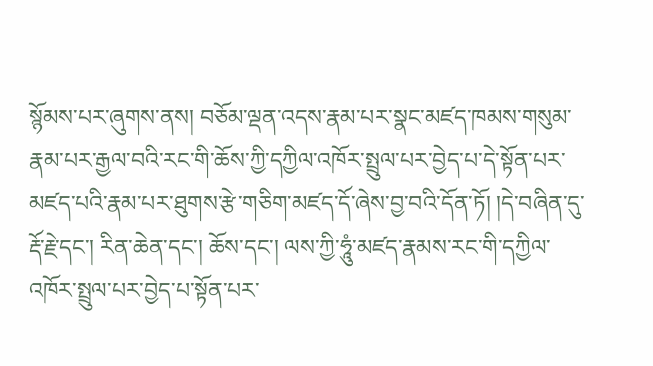སྙོམས་པར་ཞུགས་ནས། བཅོམ་ལྡན་འདས་རྣམ་པར་སྣང་མཛད་ཁམས་གསུམ་རྣམ་པར་རྒྱལ་བའི་རང་གི་ཆོས་ཀྱི་དཀྱིལ་འཁོར་སྤྲུལ་པར་བྱེད་པ་དེ་སྟོན་པར་མཛད་པའི་རྣམ་པར་ཐུགས་རྩེ་གཅིག་མཛད་དོ་ཞེས་བྱ་བའི་དོན་ཏོ། །དེ་བཞིན་དུ་རྡོ་རྗེ་དང་། རིན་ཆེན་དང་། ཆོས་དང་། ལས་ཀྱི་ཧཱུཾ་མཛད་རྣམས་རང་གི་དཀྱིལ་འཁོར་སྤྲུལ་པར་བྱེད་པ་སྟོན་པར་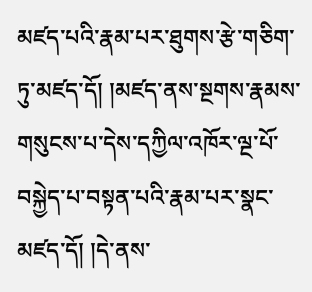མཛད་པའི་རྣམ་པར་ཐུགས་རྩེ་གཅིག་ཏུ་མཛད་དོ། །མཛད་ནས་སྔགས་རྣམས་གསུངས་པ་དེས་དཀྱིལ་འཁོར་ལྔ་པོ་བསྐྱེད་པ་བསྟན་པའི་རྣམ་པར་སྣང་མཛད་དོ། །དེ་ནས་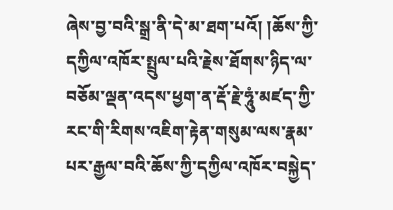ཞེས་བྱ་བའི་སྒྲ་ནི་དེ་མ་ཐག་པའོ། །ཆོས་ཀྱི་དཀྱིལ་འཁོར་སྤྲུལ་པའི་རྗེས་ཐོགས་ཉིད་ལ་བཅོམ་ལྡན་འདས་ཕྱག་ན་རྡོ་རྗེ་ཧཱུཾ་མཛད་ཀྱི་རང་གི་རིགས་འཇིག་རྟེན་གསུམ་ལས་རྣམ་པར་རྒྱལ་བའི་ཆོས་ཀྱི་དཀྱིལ་འཁོར་བསྐྱེད་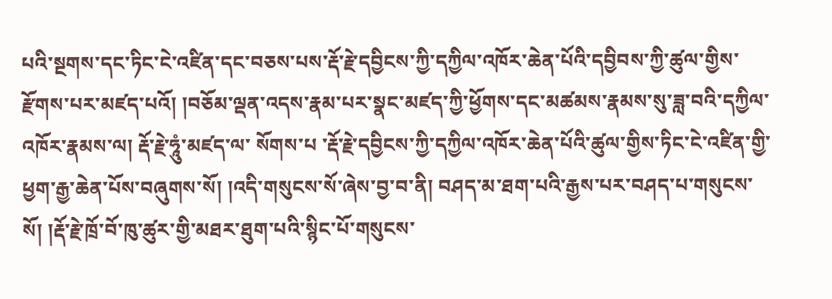པའི་སྔགས་དང་ཏིང་ངེ་འཛིན་དང་བཅས་པས་རྡོ་རྗེ་དབྱིངས་ཀྱི་དཀྱིལ་འཁོར་ཆེན་པོའི་དབྱིབས་ཀྱི་ཚུལ་གྱིས་རྫོགས་པར་མཛད་པའོ། །བཅོམ་ལྡན་འདས་རྣམ་པར་སྣང་མཛད་ཀྱི་ཕྱོགས་དང་མཚམས་རྣམས་སུ་ཟླ་བའི་དཀྱིལ་འཁོར་རྣམས་ལ། རྡོ་རྗེ་ཧཱུཾ་མཛད་ལ་ སོགས་པ ་རྡོ་རྗེ་དབྱིངས་ཀྱི་དཀྱིལ་འཁོར་ཆེན་པོའི་ཚུལ་གྱིས་ཏིང་ངེ་འཛིན་གྱི་ཕྱག་རྒྱ་ཆེན་པོས་བཞུགས་སོ། །འདི་གསུངས་སོ་ཞེས་བྱ་བ་ནི། བཤད་མ་ཐག་པའི་རྒྱས་པར་བཤད་པ་གསུངས་སོ། །རྡོ་རྗེ་ཁྲོ་བོ་ཁུ་ཚུར་གྱི་མཐར་ཐུག་པའི་སྙིང་པོ་གསུངས་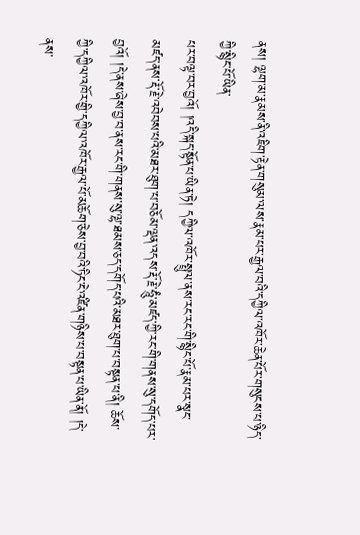ནས། ལྷག་མ་རྣམས་ནི་འཇིག་རྟེན་གསུམ་ལས་རྣམ་པར་རྒྱལ་བའི་དཀྱིལ་འཁོར་ཆེན་པོར་གསུངས་པ་ཉིད་ཀྱི་སྙིང་པོ་ཡིན་
པར་བལྟ་བར་བྱའོ། །འདི་སྐད་སྟོན་པ་ཡིན་ཏེ། དཀྱིལ་འཁོར་སྤྲུལ་ནས་རང་རང་གི་སྙིང་པོ་རྣམ་པར་སྣང་མཛད་ནས་རྡོ་རྗེ་འབེབས་པའི་མཐར་ཐུག་པ་བཅོམ་ལྡན་འདས་རྡོ་རྗེ་ཧཱུཾ་མཛད་ཀྱི་རང་གི་གནས་སུ་དགོད་པར་བྱའོ། །དེ་ནས་ཞེས་བྱ་བ་ནས་རང་གི་གནས་སུ་ལྷ་ཐམས་ཅད་དགོད་པའི་མཐར་ཐུག་པ་བསྟན་པ་ནི། ཆོས་ཀྱི་དཀྱིལ་འཁོར་གྱི་དཀྱིལ་འཁོར་རྒྱལ་པོ་མཆོག་ཅེས་བྱ་བའི་ཏིང་ངེ་འཛིན་གཉིས་པ་བསྟན་པ་ཡིན་ནོ། །དེ་ནས་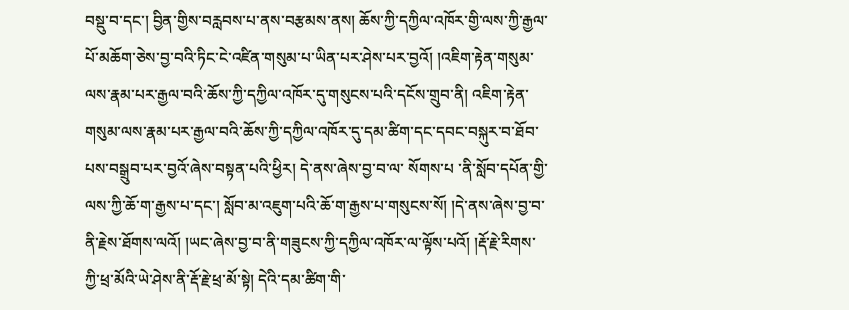བསྡུ་བ་དང་། བྱིན་གྱིས་བརླབས་པ་ནས་བརྩམས་ནས། ཆོས་ཀྱི་དཀྱིལ་འཁོར་གྱི་ལས་ཀྱི་རྒྱལ་པོ་མཆོག་ཅེས་བྱ་བའི་ཏིང་ངེ་འཛིན་གསུམ་པ་ཡིན་པར་ཤེས་པར་བྱའོ། །འཇིག་རྟེན་གསུམ་ལས་རྣམ་པར་རྒྱལ་བའི་ཆོས་ཀྱི་དཀྱིལ་འཁོར་དུ་གསུངས་པའི་དངོས་གྲུབ་ནི། འཇིག་རྟེན་གསུམ་ལས་རྣམ་པར་རྒྱལ་བའི་ཆོས་ཀྱི་དཀྱིལ་འཁོར་དུ་དམ་ཚིག་དང་དབང་བསྐུར་བ་ཐོབ་པས་བསྒྲུབ་པར་བྱའོ་ཞེས་བསྟན་པའི་ཕྱིར། དེ་ནས་ཞེས་བྱ་བ་ལ་ སོགས་པ ་ནི་སློབ་དཔོན་གྱི་ལས་ཀྱི་ཆོ་ག་རྒྱས་པ་དང་། སློབ་མ་འཇུག་པའི་ཆོ་ག་རྒྱས་པ་གསུངས་སོ། །དེ་ནས་ཞེས་བྱ་བ་ནི་རྗེས་ཐོགས་ལའོ། །ཡང་ཞེས་བྱ་བ་ནི་གཟུངས་ཀྱི་དཀྱིལ་འཁོར་ལ་ལྟོས་པའོ། །རྡོ་རྗེ་རིགས་ཀྱི་ཕྲ་མོའི་ཡེ་ཤེས་ནི་རྡོ་རྗེ་ཕྲ་མོ་སྟེ། དེའི་དམ་ཚིག་གི་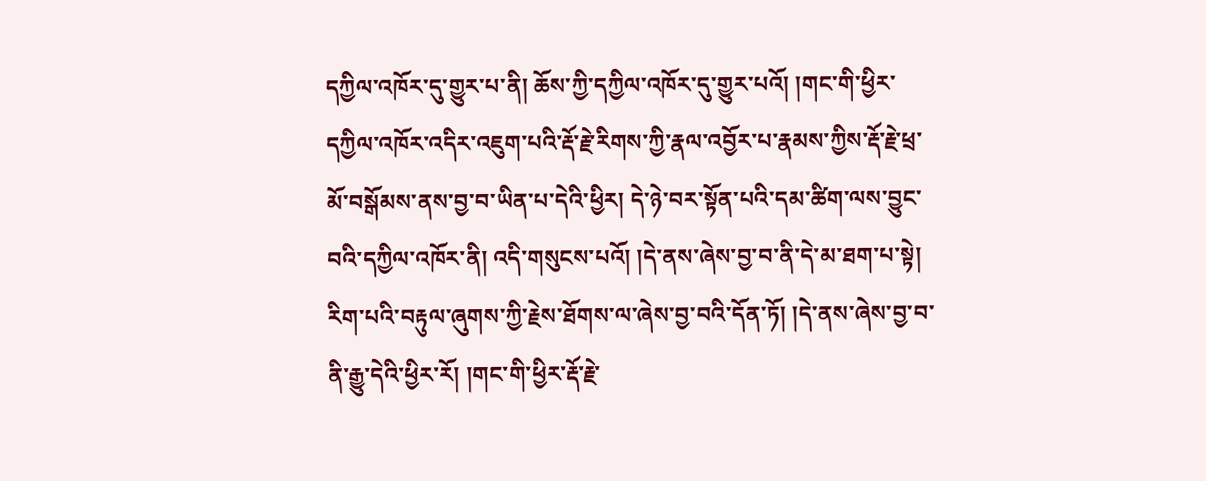དཀྱིལ་འཁོར་དུ་གྱུར་པ་ནི། ཆོས་ཀྱི་དཀྱིལ་འཁོར་དུ་གྱུར་པའོ། །གང་གི་ཕྱིར་དཀྱིལ་འཁོར་འདིར་འཇུག་པའི་རྡོ་རྗེ་རིགས་ཀྱི་རྣལ་འབྱོར་པ་རྣམས་ཀྱིས་རྡོ་རྗེ་ཕྲ་མོ་བསྒོམས་ནས་བྱ་བ་ཡིན་པ་དེའི་ཕྱིར། དེ་ཉེ་བར་སྟོན་པའི་དམ་ཚིག་ལས་བྱུང་བའི་དཀྱིལ་འཁོར་ནི། འདི་གསུངས་པའོ། །དེ་ནས་ཞེས་བྱ་བ་ནི་དེ་མ་ཐག་པ་སྟེ། རིག་པའི་བརྟུལ་ཞུགས་ཀྱི་རྗེས་ཐོགས་ལ་ཞེས་བྱ་བའི་དོན་ཏོ། །དེ་ནས་ཞེས་བྱ་བ་ནི་རྒྱུ་དེའི་ཕྱིར་རོ། །གང་གི་ཕྱིར་རྡོ་རྗེ་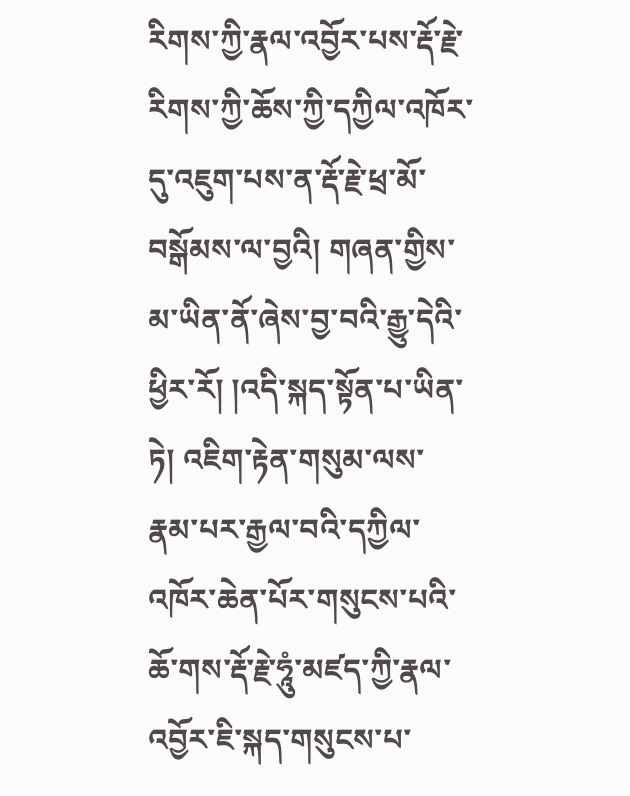རིགས་ཀྱི་རྣལ་འབྱོར་པས་རྡོ་རྗེ་རིགས་ཀྱི་ཆོས་ཀྱི་དཀྱིལ་འཁོར་དུ་འཇུག་པས་ན་རྡོ་རྗེ་ཕྲ་མོ་བསྒོམས་ལ་བྱའི། གཞན་གྱིས་མ་ཡིན་ནོ་ཞེས་བྱ་བའི་རྒྱུ་དེའི་ཕྱིར་རོ། །འདི་སྐད་སྟོན་པ་ཡིན་ཏེ། འཇིག་རྟེན་གསུམ་ལས་རྣམ་པར་རྒྱལ་བའི་དཀྱིལ་འཁོར་ཆེན་པོར་གསུངས་པའི་ཆོ་གས་རྡོ་རྗེ་ཧཱུཾ་མཛད་ཀྱི་རྣལ་འབྱོར་ཇི་སྐད་གསུངས་པ་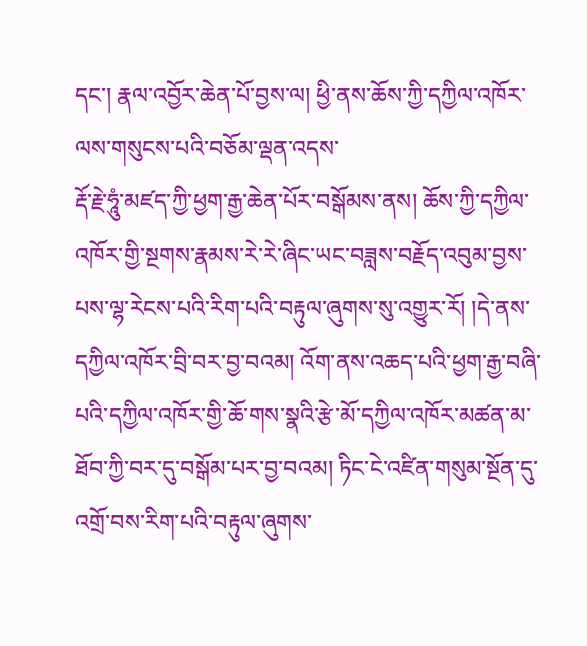དང་། རྣལ་འབྱོར་ཆེན་པོ་བྱས་ལ། ཕྱི་ནས་ཆོས་ཀྱི་དཀྱིལ་འཁོར་ལས་གསུངས་པའི་བཅོམ་ལྡན་འདས་
རྡོ་རྗེ་ཧཱུཾ་མཛད་ཀྱི་ཕྱག་རྒྱ་ཆེན་པོར་བསྒོམས་ནས། ཆོས་ཀྱི་དཀྱིལ་འཁོར་གྱི་སྔགས་རྣམས་རེ་རེ་ཞིང་ཡང་བཟླས་བརྗོད་འབུམ་བྱས་པས་ལྷ་རེངས་པའི་རིག་པའི་བརྟུལ་ཞུགས་སུ་འགྱུར་རོ། །དེ་ནས་དཀྱིལ་འཁོར་བྲི་བར་བྱ་བའམ། འོག་ནས་འཆད་པའི་ཕྱག་རྒྱ་བཞི་པའི་དཀྱིལ་འཁོར་གྱི་ཆོ་གས་སྣའི་རྩེ་མོ་དཀྱིལ་འཁོར་མཚན་མ་ཐོབ་ཀྱི་བར་དུ་བསྒོམ་པར་བྱ་བའམ། ཏིང་ངེ་འཛིན་གསུམ་སྔོན་དུ་འགྲོ་བས་རིག་པའི་བརྟུལ་ཞུགས་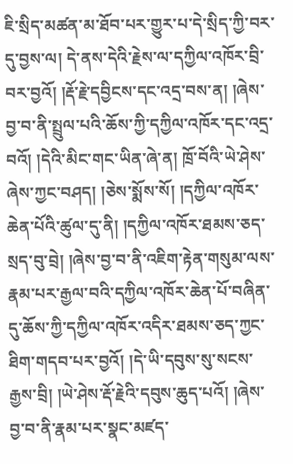ཇི་སྲིད་མཚན་མ་ཐོབ་པར་གྱུར་པ་དེ་སྲིད་ཀྱི་བར་དུ་བྱས་ལ། དེ་ནས་དེའི་རྗེས་ལ་དཀྱིལ་འཁོར་བྲི་བར་བྱའོ། །རྡོ་རྗེ་དབྱིངས་དང་འདྲ་བས་ན། །ཞེས་བྱ་བ་ནི་སྤྲུལ་པའི་ཆོས་ཀྱི་དཀྱིལ་འཁོར་དང་འདྲ་བའོ། །དེའི་མིང་གང་ཡིན་ཞེ་ན། ཁྲོ་བོའི་ཡེ་ཤེས་ཞེས་ཀྱང་བཤད། །ཅེས་སྨོས་སོ། །དཀྱིལ་འཁོར་ཆེན་པོའི་ཚུལ་དུ་ནི། །དཀྱིལ་འཁོར་ཐམས་ཅད་སྲད་བུ་བྲེ། །ཞེས་བྱ་བ་ནི་འཇིག་རྟེན་གསུམ་ལས་རྣམ་པར་རྒྱལ་བའི་དཀྱིལ་འཁོར་ཆེན་པོ་བཞིན་དུ་ཆོས་ཀྱི་དཀྱིལ་འཁོར་འདིར་ཐམས་ཅད་ཀྱང་ཐིག་གདབ་པར་བྱའོ། །དེ་ཡི་དབུས་སུ་སངས་རྒྱས་བྲི། །ཡེ་ཤེས་རྡོ་རྗེའི་དབུས་ཆུད་པའོ། །ཞེས་བྱ་བ་ནི་རྣམ་པར་སྣང་མཛད་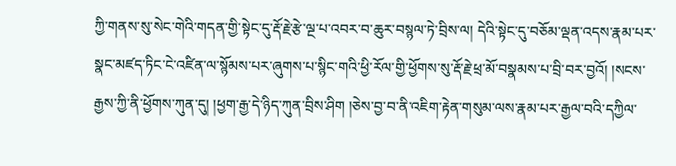ཀྱི་གནས་སུ་སེང་གེའི་གདན་གྱི་སྟེང་དུ་རྡོ་རྗེ་རྩེ་ལྔ་པ་འབར་བ་ཆུར་བསྙལ་ཏེ་བྲིས་ལ། དེའི་སྟེང་དུ་བཅོམ་ལྡན་འདས་རྣམ་པར་སྣང་མཛད་ཏིང་ངེ་འཛིན་ལ་སྙོམས་པར་ཞུགས་པ་སྙིང་གའི་ཕྱི་རོལ་གྱི་ཕྱོགས་སུ་རྡོ་རྗེ་ཕྲ་མོ་བསྣམས་པ་བྲི་བར་བྱའོ། །སངས་རྒྱས་ཀྱི་ནི་ཕྱོགས་ཀུན་དུ། །ཕྱག་རྒྱ་དེ་ཉིད་ཀུན་བྲིས་ཤིག །ཅེས་བྱ་བ་ནི་འཇིག་རྟེན་གསུམ་ལས་རྣམ་པར་རྒྱལ་བའི་དཀྱིལ་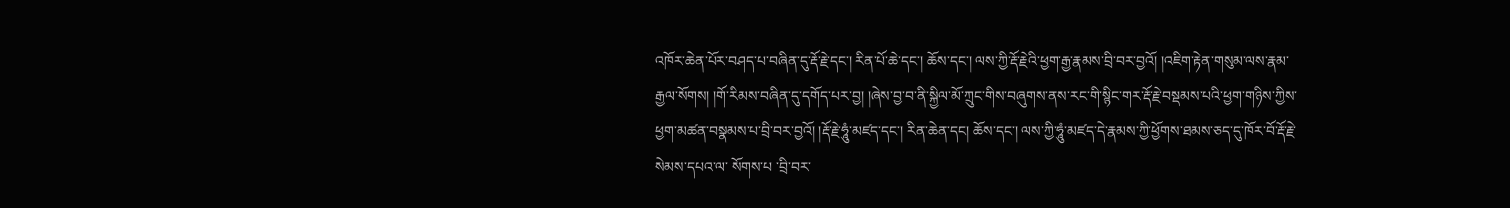འཁོར་ཆེན་པོར་བཤད་པ་བཞིན་དུ་རྡོ་རྗེ་དང་། རིན་པོ་ཆེ་དང་། ཆོས་དང་། ལས་ཀྱི་རྡོ་རྗེའི་ཕྱག་རྒྱ་རྣམས་བྲི་བར་བྱའོ། །འཇིག་རྟེན་གསུམ་ལས་རྣམ་རྒྱལ་སོགས། །གོ་རིམས་བཞིན་དུ་དགོད་པར་བྱ། །ཞེས་བྱ་བ་ནི་སྐྱིལ་མོ་ཀྲུང་གིས་བཞུགས་ནས་རང་གི་སྙིང་གར་རྡོ་རྗེ་བསྡམས་པའི་ཕྱག་གཉིས་ཀྱིས་ཕྱག་མཚན་བསྣམས་པ་བྲི་བར་བྱའོ། །རྡོ་རྗེ་ཧཱུཾ་མཛད་དང་། རིན་ཆེན་དང། ཆོས་དང་། ལས་ཀྱི་ཧཱུཾ་མཛད་དེ་རྣམས་ཀྱི་ཕྱོགས་ཐམས་ཅད་དུ་ཁོར་བོ་རྡོ་རྗེ་སེམས་དཔའ་ལ་ སོགས་པ ་བྲི་བར་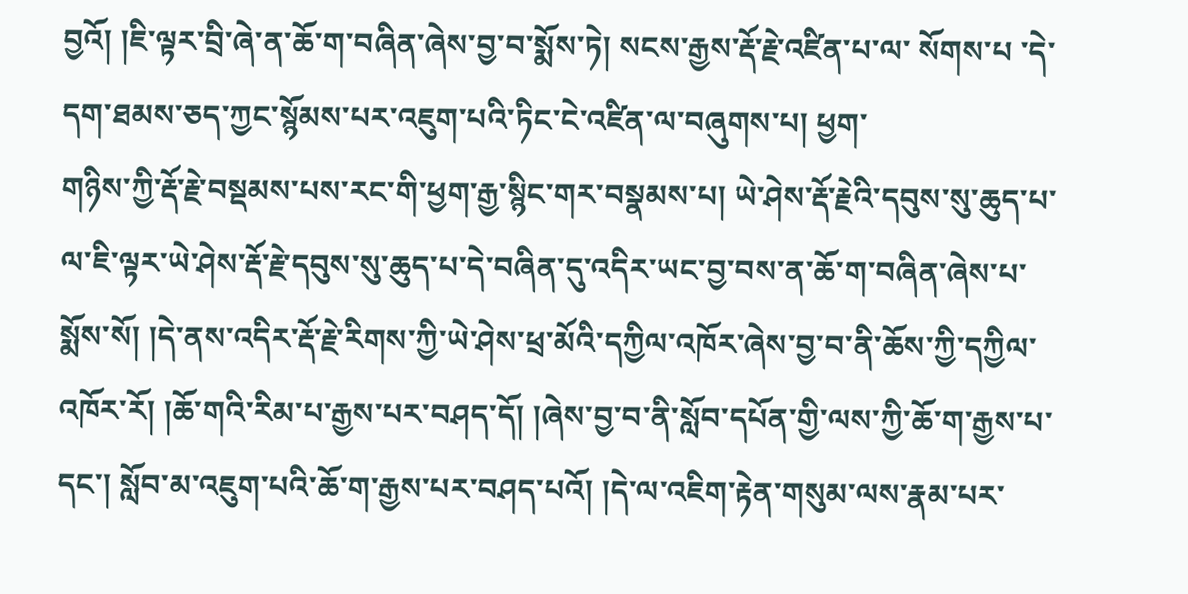བྱའོ། །ཇི་ལྟར་བྲི་ཞེ་ན་ཆོ་ག་བཞིན་ཞེས་བྱ་བ་སྨོས་ཏེ། སངས་རྒྱས་རྡོ་རྗེ་འཛིན་པ་ལ་ སོགས་པ ་དེ་དག་ཐམས་ཅད་ཀྱང་སྙོམས་པར་འཇུག་པའི་ཏིང་ངེ་འཛིན་ལ་བཞུགས་པ། ཕྱག་
གཉིས་ཀྱི་རྡོ་རྗེ་བསྡམས་པས་རང་གི་ཕྱག་རྒྱ་སྙིང་གར་བསྣམས་པ། ཡེ་ཤེས་རྡོ་རྗེའི་དབུས་སུ་ཆུད་པ་ལ་ཇི་ལྟར་ཡེ་ཤེས་རྡོ་རྗེ་དབུས་སུ་ཆུད་པ་དེ་བཞིན་དུ་འདིར་ཡང་བྱ་བས་ན་ཆོ་ག་བཞིན་ཞེས་པ་སྨོས་སོ། །དེ་ནས་འདིར་རྡོ་རྗེ་རིགས་ཀྱི་ཡེ་ཤེས་ཕྲ་མོའི་དཀྱིལ་འཁོར་ཞེས་བྱ་བ་ནི་ཆོས་ཀྱི་དཀྱིལ་འཁོར་རོ། །ཆོ་གའི་རིམ་པ་རྒྱས་པར་བཤད་དོ། །ཞེས་བྱ་བ་ནི་སློབ་དཔོན་གྱི་ལས་ཀྱི་ཆོ་ག་རྒྱས་པ་དང་། སློབ་མ་འཇུག་པའི་ཆོ་ག་རྒྱས་པར་བཤད་པའོ། །དེ་ལ་འཇིག་རྟེན་གསུམ་ལས་རྣམ་པར་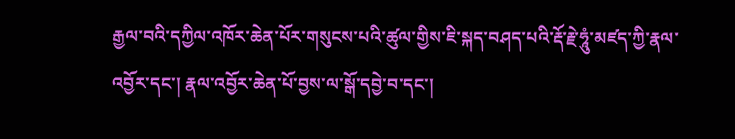རྒྱལ་བའི་དཀྱིལ་འཁོར་ཆེན་པོར་གསུངས་པའི་ཚུལ་གྱིས་ཇི་སྐད་བཤད་པའི་རྡོ་རྗེ་ཧཱུཾ་མཛད་ཀྱི་རྣལ་འབྱོར་དང་། རྣལ་འབྱོར་ཆེན་པོ་བྱས་ལ་སྒོ་དབྱེ་བ་དང་།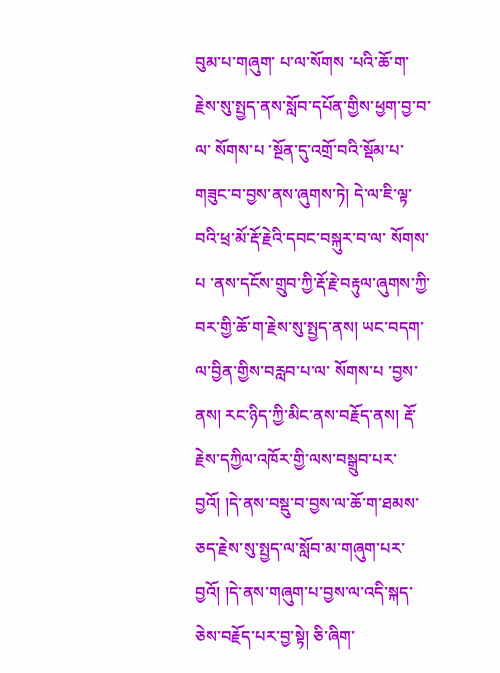བུམ་པ་གཞུག་ པ་ལ་སོགས ་པའི་ཆོ་ག་རྗེས་སུ་སྤྱད་ནས་སློབ་དཔོན་གྱིས་ཕྱག་བྱ་བ་ལ་ སོགས་པ ་སྔོན་དུ་འགྲོ་བའི་སྡོམ་པ་གཟུང་བ་བྱས་ནས་ཞུགས་ཏེ། དེ་ལ་ཇི་ལྟ་བའི་ཕྲ་མོ་རྡོ་རྗེའི་དབང་བསྐུར་བ་ལ་ སོགས་པ ་ནས་དངོས་གྲུབ་ཀྱི་རྡོ་རྗེ་བརྟུལ་ཞུགས་ཀྱི་བར་གྱི་ཆོ་ག་རྗེས་སུ་སྤྱད་ནས། ཡང་བདག་ལ་བྱིན་གྱིས་བརླབ་པ་ལ་ སོགས་པ ་བྱས་ནས། རང་ཉིད་ཀྱི་མིང་ནས་བརྗོད་ནས། རྡོ་རྗེས་དཀྱིལ་འཁོར་གྱི་ལས་བསྒྲུབ་པར་བྱའོ། །དེ་ནས་བསྡུ་བ་བྱས་ལ་ཆོ་ག་ཐམས་ཅད་རྗེས་སུ་སྤྱད་ལ་སློབ་མ་གཞུག་པར་བྱའོ། །དེ་ནས་གཞུག་པ་བྱས་ལ་འདི་སྐད་ཅེས་བརྗོད་པར་བྱ་སྟེ། ཅི་ཞིག་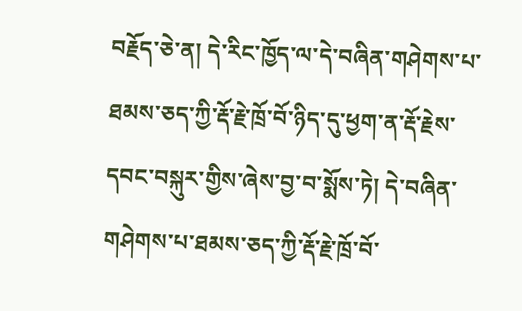བརྗོད་ཅེ་ན། དེ་རིང་ཁྱོད་ལ་དེ་བཞིན་གཤེགས་པ་ཐམས་ཅད་ཀྱི་རྡོ་རྗེ་ཁྲོ་བོ་ཉིད་དུ་ཕྱག་ན་རྡོ་རྗེས་དབང་བསྐུར་གྱིས་ཞེས་བྱ་བ་སྨོས་ཏེ། དེ་བཞིན་གཤེགས་པ་ཐམས་ཅད་ཀྱི་རྡོ་རྗེ་ཁྲོ་བོ་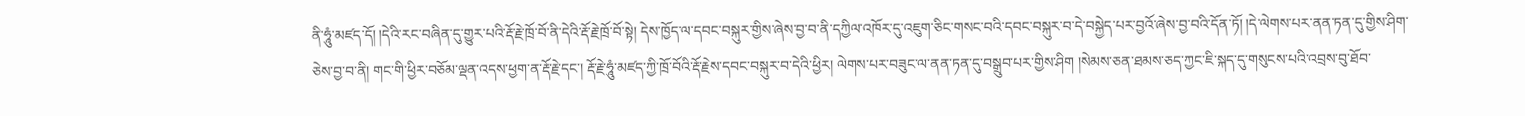ནི་ཧཱུཾ་མཛད་དོ། །དེའི་རང་བཞིན་དུ་གྱུར་པའི་རྡོ་རྗེ་ཁྲོ་བོ་ནི་དེའི་རྡོ་རྗེ་ཁྲོ་བོ་སྟེ། དེས་ཁྱོད་ལ་དབང་བསྐུར་གྱིས་ཞེས་བྱ་བ་ནི་དཀྱིལ་འཁོར་དུ་འཇུག་ཅིང་གསང་བའི་དབང་བསྐུར་བ་དེ་བསྐྱེད་པར་བྱའོ་ཞེས་བྱ་བའི་དོན་ཏོ། །དེ་ལེགས་པར་ནན་ཏན་དུ་གྱིས་ཤིག་ཅེས་བྱ་བ་ནི། གང་གི་ཕྱིར་བཅོམ་ལྡན་འདས་ཕྱག་ན་རྡོ་རྗེ་དང་། རྡོ་རྗེ་ཧཱུཾ་མཛད་ཀྱི་ཁྲོ་བོའི་རྡོ་རྗེས་དབང་བསྐུར་བ་དེའི་ཕྱིར། ལེགས་པར་བཟུང་ལ་ནན་ཏན་དུ་བསྒྲུབ་པར་གྱིས་ཤིག །སེམས་ཅན་ཐམས་ཅད་ཀྱང་ཇི་སྐད་དུ་གསུངས་པའི་འབྲས་བུ་ཐོབ་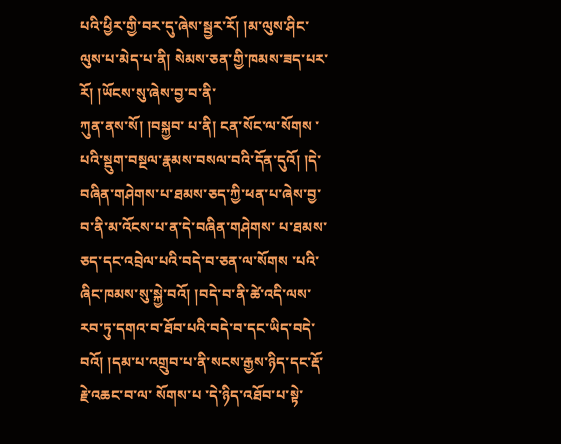པའི་ཕྱིར་གྱི་བར་དུ་ཞེས་སྦྱར་རོ། །མ་ལུས་ཤིང་ལུས་པ་མེད་པ་ནི། སེམས་ཅན་གྱི་ཁམས་ཟད་པར་རོ། །ཡོངས་སུ་ཞེས་བྱ་བ་ནི་
ཀུན་ནས་སོ། །བསྐྱབ་ པ་ནི། ངན་སོང་ལ་སོགས ་པའི་སྡུག་བསྔལ་རྣམས་བསལ་བའི་དོན་དུའོ། །དེ་བཞིན་གཤེགས་པ་ཐམས་ཅད་ཀྱི་ཕན་པ་ཞེས་བྱ་བ་ནི་མ་འོངས་པ་ན་དེ་བཞིན་གཤེགས་ པ་ཐམས་ཅད་དང་འབྲེལ་པའི་བདེ་བ་ཅན་ལ་སོགས ་པའི་ཞིང་ཁམས་སུ་སྐྱེ་བའོ། །བདེ་བ་ནི་ཚེ་འདི་ལས་རབ་ཏུ་དགའ་བ་ཐོབ་པའི་བདེ་བ་དང་ཡིད་བདེ་བའོ། །དམ་པ་འགྲུབ་པ་ནི་སངས་རྒྱས་ཉིད་དང་རྡོ་རྗེ་འཆང་བ་ལ་ སོགས་པ ་དེ་ཉིད་འཐོབ་པ་སྟེ་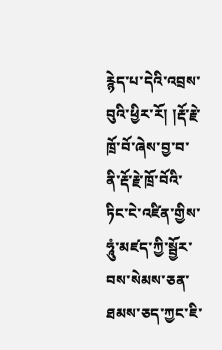རྙེད་པ་དེའི་འབྲས་བུའི་ཕྱིར་རོ། །རྡོ་རྗེ་ཁྲོ་བོ་ཞེས་བྱ་བ་ནི་རྡོ་རྗེ་ཁྲོ་བོའི་ཏིང་ངེ་འཛིན་གྱིས་ཧཱུཾ་མཛད་ཀྱི་སྦྱོར་བས་སེམས་ཅན་ཐམས་ཅད་ཀྱང་ཇི་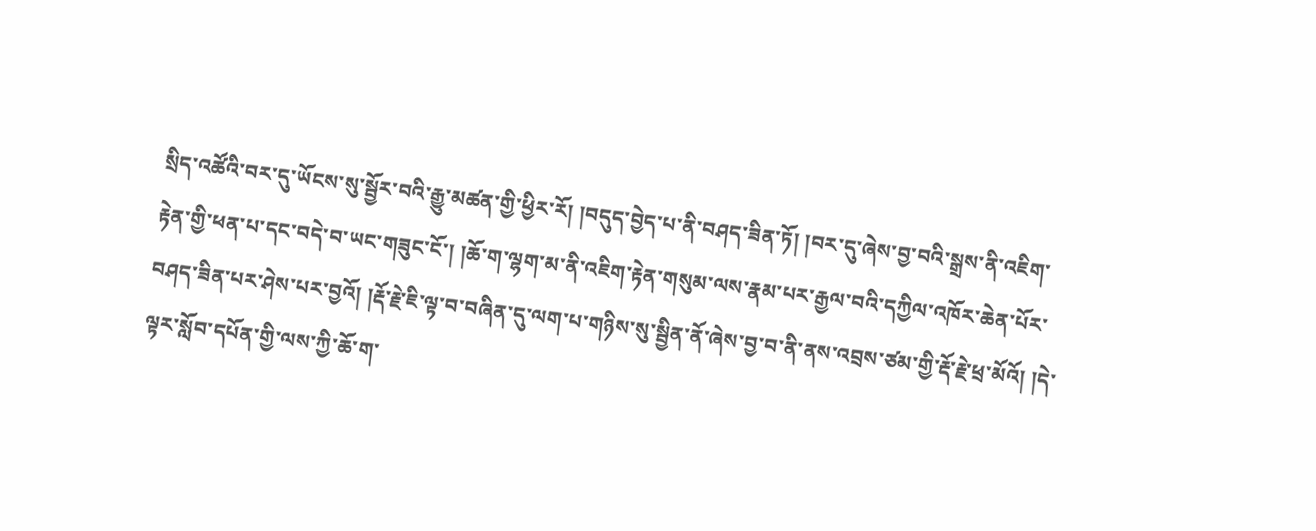སྲིད་འཚོའི་བར་དུ་ཡོངས་སུ་སྦྱོར་བའི་རྒྱུ་མཚན་གྱི་ཕྱིར་རོ། །བདུད་བྱེད་པ་ནི་བཤད་ཟིན་ཏོ། །བར་དུ་ཞེས་བྱ་བའི་སྒྲས་ནི་འཇིག་རྟེན་གྱི་ཕན་པ་དང་བདེ་བ་ཡང་གཟུང་ངོ་། །ཆོ་ག་ལྷག་མ་ནི་འཇིག་རྟེན་གསུམ་ལས་རྣམ་པར་རྒྱལ་བའི་དཀྱིལ་འཁོར་ཆེན་པོར་བཤད་ཟིན་པར་ཤེས་པར་བྱའོ། །རྡོ་རྗེ་ཇི་ལྟ་བ་བཞིན་དུ་ལག་པ་གཉིས་སུ་སྦྱིན་ནོ་ཞེས་བྱ་བ་ནི་ནས་འབྲས་ཙམ་གྱི་རྡོ་རྗེ་ཕྲ་མོའོ། །དེ་ལྟར་སློབ་དཔོན་གྱི་ལས་ཀྱི་ཆོ་ག་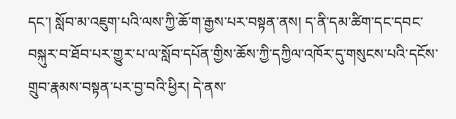དང་། སློབ་མ་འཇུག་པའི་ལས་ཀྱི་ཆོ་ག་རྒྱས་པར་བསྟན་ནས། ད་ནི་དམ་ཚིག་དང་དབང་བསྐུར་བ་ཐོབ་པར་གྱུར་པ་ལ་སློབ་དཔོན་གྱིས་ཆོས་ཀྱི་དཀྱིལ་འཁོར་དུ་གསུངས་པའི་དངོས་གྲུབ་རྣམས་བསྟན་པར་བྱ་བའི་ཕྱིར། དེ་ནས་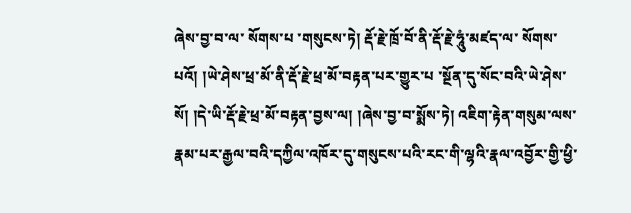ཞེས་བྱ་བ་ལ་ སོགས་པ ་གསུངས་ཏེ། རྡོ་རྗེ་ཁྲོ་བོ་ནི་རྡོ་རྗེ་ཧཱུཾ་མཛད་ལ་ སོགས་པའོ། །ཡེ་ཤེས་ཕྲ་མོ་ནི་རྡོ་རྗེ་ཕྲ་མོ་བརྟན་པར་གྱུར་པ ་སྔོན་དུ་སོང་བའི་ཡེ་ཤེས་སོ། །དེ་ཡི་རྡོ་རྗེ་ཕྲ་མོ་བརྟན་བྱས་ལ། །ཞེས་བྱ་བ་སྨོས་ཏེ། འཇིག་རྟེན་གསུམ་ལས་རྣམ་པར་རྒྱལ་བའི་དཀྱིལ་འཁོར་དུ་གསུངས་པའི་རང་གི་ལྷའི་རྣལ་འབྱོར་གྱི་ཕྱི་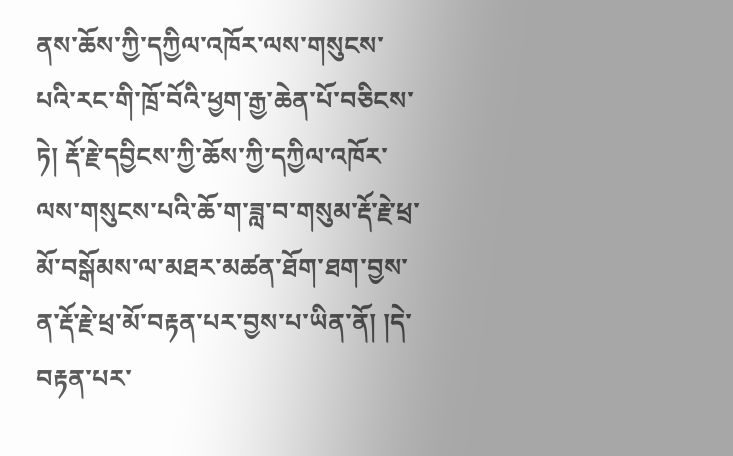ནས་ཆོས་ཀྱི་དཀྱིལ་འཁོར་ལས་གསུངས་པའི་རང་གི་ཁྲོ་བོའི་ཕྱག་རྒྱ་ཆེན་པོ་བཅིངས་ཏེ། རྡོ་རྗེ་དབྱིངས་ཀྱི་ཆོས་ཀྱི་དཀྱིལ་འཁོར་ལས་གསུངས་པའི་ཆོ་ག་ཟླ་བ་གསུམ་རྡོ་རྗེ་ཕྲ་མོ་བསྒོམས་ལ་མཐར་མཚན་ཐོག་ཐག་བྱས་ན་རྡོ་རྗེ་ཕྲ་མོ་བརྟན་པར་བྱས་པ་ཡིན་ནོ། །དེ་བརྟན་པར་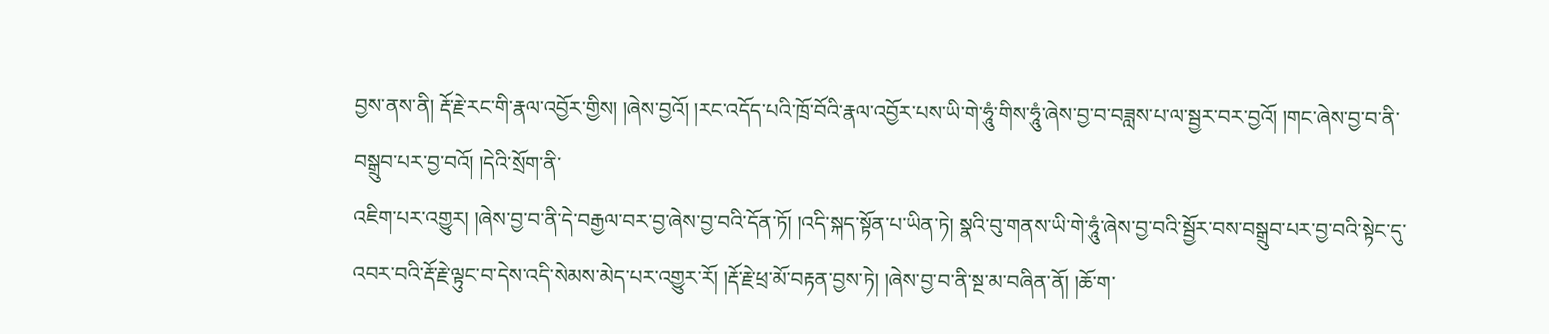བྱས་ནས་ནི། རྡོ་རྗེ་རང་གི་རྣལ་འབྱོར་གྱིས། །ཞེས་བྱའོ། །རང་འདོད་པའི་ཁྲོ་བོའི་རྣལ་འབྱོར་པས་ཡི་གེ་ཧཱུཾ་གིས་ཧཱུཾ་ཞེས་བྱ་བ་བཟླས་པ་ལ་སྦྱར་བར་བྱའོ། །གང་ཞེས་བྱ་བ་ནི་བསྒྲུབ་པར་བྱ་བའོ། །དེའི་སྲོག་ནི་
འཇིག་པར་འགྱུར། །ཞེས་བྱ་བ་ནི་དེ་བརྒྱལ་བར་བྱ་ཞེས་བྱ་བའི་དོན་ཏོ། །འདི་སྐད་སྟོན་པ་ཡིན་ཏེ། སྣའི་བུ་གནས་ཡི་གེ་ཧཱུཾ་ཞེས་བྱ་བའི་སྦྱོར་བས་བསྒྲུབ་པར་བྱ་བའི་སྟེང་དུ་འབར་བའི་རྡོ་རྗེ་ལྟུང་བ་དེས་འདི་སེམས་མེད་པར་འགྱུར་རོ། །རྡོ་རྗེ་ཕྲ་མོ་བརྟན་བྱས་ཏེ། །ཞེས་བྱ་བ་ནི་སྔ་མ་བཞིན་ནོ། །ཆོ་ག་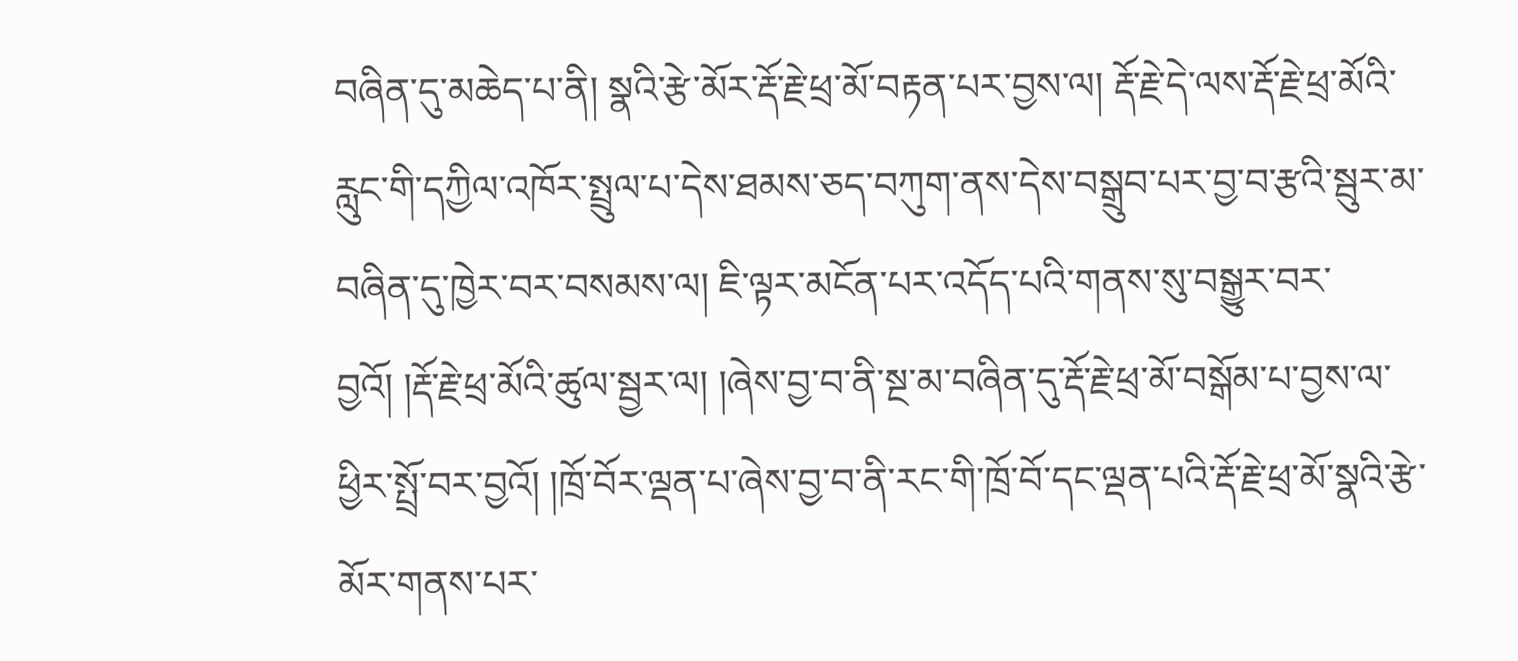བཞིན་དུ་མཆེད་པ་ནི། སྣའི་རྩེ་མོར་རྡོ་རྗེ་ཕྲ་མོ་བརྟན་པར་བྱས་ལ། རྡོ་རྗེ་དེ་ལས་རྡོ་རྗེ་ཕྲ་མོའི་རླུང་གི་དཀྱིལ་འཁོར་སྤྲུལ་པ་དེས་ཐམས་ཅད་བཀུག་ནས་དེས་བསྒྲུབ་པར་བྱ་བ་རྩའི་སྦུར་མ་བཞིན་དུ་ཁྱེར་བར་བསམས་ལ། ཇི་ལྟར་མངོན་པར་འདོད་པའི་གནས་སུ་བསྒྱུར་བར་བྱའོ། །རྡོ་རྗེ་ཕྲ་མོའི་ཚུལ་སྦྱར་ལ། །ཞེས་བྱ་བ་ནི་སྔ་མ་བཞིན་དུ་རྡོ་རྗེ་ཕྲ་མོ་བསྒོམ་པ་བྱས་ལ་ཕྱིར་སྤྲོ་བར་བྱའོ། །ཁྲོ་བོར་ལྡན་པ་ཞེས་བྱ་བ་ནི་རང་གི་ཁྲོ་བོ་དང་ལྡན་པའི་རྡོ་རྗེ་ཕྲ་མོ་སྣའི་རྩེ་མོར་གནས་པར་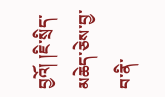བྱའོ། །ཇི་སྲིད་མཆེད་ཅེས་བྱ་བ་ནི་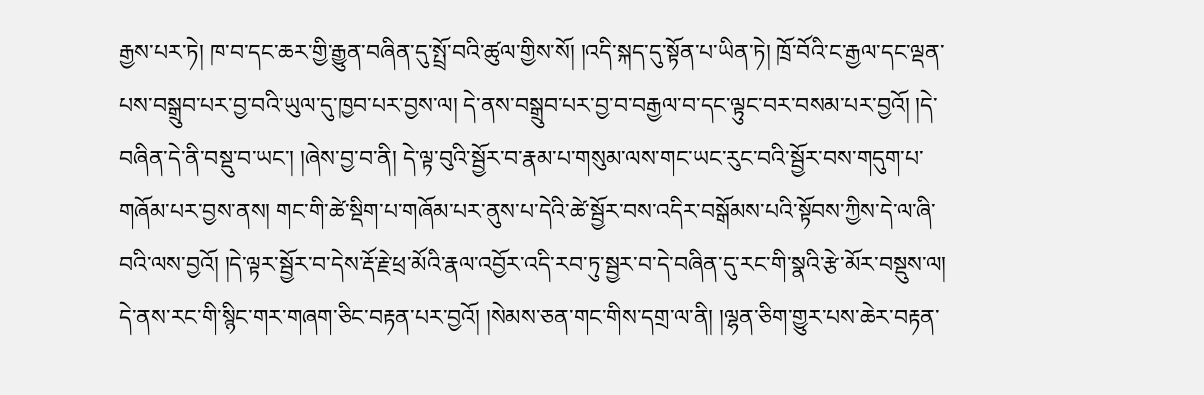རྒྱས་པར་ཏེ། ཁ་བ་དང་ཆར་གྱི་རྒྱུན་བཞིན་དུ་སྤྲོ་བའི་ཚུལ་གྱིས་སོ། །འདི་སྐད་དུ་སྟོན་པ་ཡིན་ཏེ། ཁྲོ་བོའི་ང་རྒྱལ་དང་ལྡན་པས་བསྒྲུབ་པར་བྱ་བའི་ཡུལ་དུ་ཁྱབ་པར་བྱས་ལ། དེ་ནས་བསྒྲུབ་པར་བྱ་བ་བརྒྱལ་བ་དང་ལྟུང་བར་བསམ་པར་བྱའོ། །དེ་བཞིན་དེ་ནི་བསྡུ་བ་ཡང་། །ཞེས་བྱ་བ་ནི། དེ་ལྟ་བུའི་སྦྱོར་བ་རྣམ་པ་གསུམ་ལས་གང་ཡང་རུང་བའི་སྦྱོར་བས་གདུག་པ་གཞོམ་པར་བྱས་ནས། གང་གི་ཚེ་སྡིག་པ་གཞོམ་པར་ནུས་པ་དེའི་ཚེ་སྦྱོར་བས་འདིར་བསྒོམས་པའི་སྟོབས་ཀྱིས་དེ་ལ་ཞི་བའི་ལས་བྱའོ། །དེ་ལྟར་སྦྱོར་བ་དེས་རྡོ་རྗེ་ཕྲ་མོའི་རྣལ་འབྱོར་འདི་རབ་ཏུ་སྦྱར་བ་དེ་བཞིན་དུ་རང་གི་སྣའི་རྩེ་མོར་བསྡུས་ལ། དེ་ནས་རང་གི་སྙིང་གར་གཞག་ཅིང་བརྟན་པར་བྱའོ། །སེམས་ཅན་གང་གིས་དགྲ་ལ་ནི། །ལྷན་ཅིག་གྱུར་པས་ཆེར་བརྟན་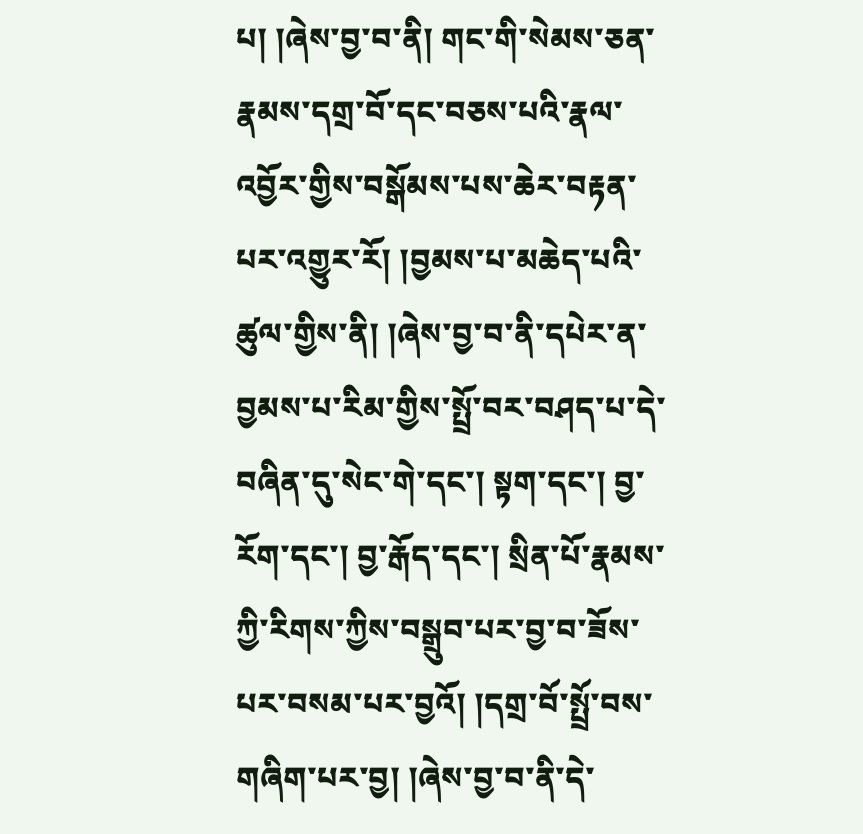པ། །ཞེས་བྱ་བ་ནི། གང་གི་སེམས་ཅན་རྣམས་དགྲ་བོ་དང་བཅས་པའི་རྣལ་འབྱོར་གྱིས་བསྒོམས་པས་ཆེར་བརྟན་པར་འགྱུར་རོ། །བྱམས་པ་མཆེད་པའི་ཚུལ་གྱིས་ནི། །ཞེས་བྱ་བ་ནི་དཔེར་ན་བྱམས་པ་རིམ་གྱིས་སྤྲོ་བར་བཤད་པ་དེ་བཞིན་དུ་སེང་གེ་དང་། སྟག་དང་། བྱ་རོག་དང་། བྱ་རྒོད་དང་། སྲིན་པོ་རྣམས་ཀྱི་རིགས་ཀྱིས་བསྒྲུབ་པར་བྱ་བ་ཟོས་པར་བསམ་པར་བྱའོ། །དགྲ་བོ་སྤྲོ་བས་གཞིག་པར་བྱ། །ཞེས་བྱ་བ་ནི་དེ་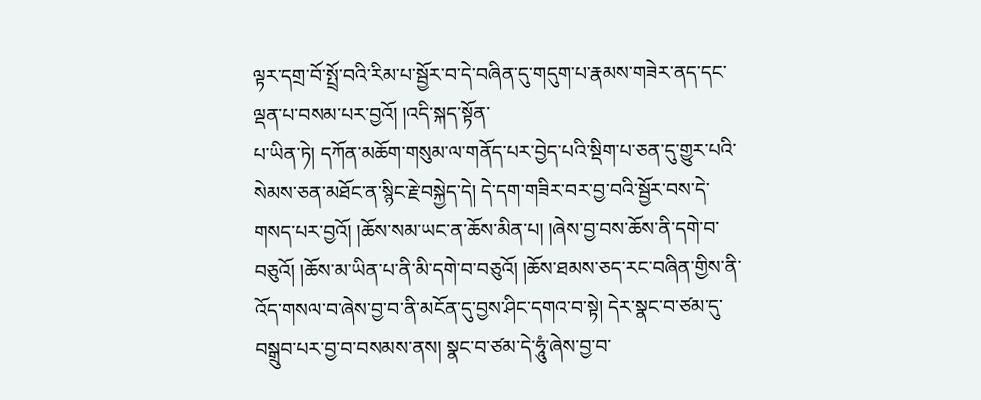ལྟར་དགྲ་བོ་སྤྲོ་བའི་རིམ་པ་སྦྱོར་བ་དེ་བཞིན་དུ་གདུག་པ་རྣམས་གཟེར་ནད་དང་ལྡན་པ་བསམ་པར་བྱའོ། །འདི་སྐད་སྟོན་
པ་ཡིན་ཏེ། དཀོན་མཆོག་གསུམ་ལ་གནོད་པར་བྱེད་པའི་སྡིག་པ་ཅན་དུ་གྱུར་པའི་སེམས་ཅན་མཐོང་ན་སྙིང་རྗེ་བསྐྱེད་དེ། དེ་དག་གཟིར་བར་བྱ་བའི་སྦྱོར་བས་དེ་གསད་པར་བྱའོ། །ཆོས་སམ་ཡང་ན་ཆོས་མིན་པ། །ཞེས་བྱ་བས་ཆོས་ནི་དགེ་བ་བཅུའོ། །ཆོས་མ་ཡིན་པ་ནི་མི་དགེ་བ་བཅུའོ། །ཆོས་ཐམས་ཅད་རང་བཞིན་གྱིས་ནི་འོད་གསལ་བ་ཞེས་བྱ་བ་ནི་མངོན་དུ་བྱས་ཤིང་དགའ་བ་སྟེ། དེར་སྣང་བ་ཙམ་དུ་བསྒྲུབ་པར་བྱ་བ་བསམས་ནས། སྣང་བ་ཙམ་དེ་ཧཱུཾ་ཞེས་བྱ་བ་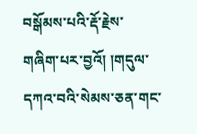བསྒོམས་པའི་རྡོ་རྗེས་གཞིག་པར་བྱའོ། །གདུལ་དཀའ་བའི་སེམས་ཅན་གང་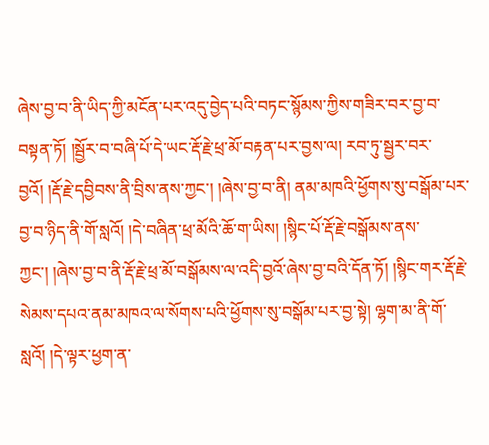ཞེས་བྱ་བ་ནི་ཡིད་ཀྱི་མངོན་པར་འདུ་བྱེད་པའི་བཏང་སྙོམས་ཀྱིས་གཟིར་བར་བྱ་བ་བསྟན་ཏོ། །སྦྱོར་བ་བཞི་པོ་དེ་ཡང་རྡོ་རྗེ་ཕྲ་མོ་བརྟན་པར་བྱས་ལ། རབ་ཏུ་སྦྱར་བར་བྱའོ། །རྡོ་རྗེ་དབྱིབས་ནི་བྲིས་ནས་ཀྱང་། །ཞེས་བྱ་བ་ནི། ནམ་མཁའི་ཕྱོགས་སུ་བསྒོམ་པར་བྱ་བ་ཉིད་ནི་གོ་སླའོ། །དེ་བཞིན་ཕྲ་མོའི་ཆོ་ག་ཡིས། །སྙིང་པོ་རྡོ་རྗེ་བསྒོམས་ནས་ཀྱང་། །ཞེས་བྱ་བ་ནི་རྡོ་རྗེ་ཕྲ་མོ་བསྒོམས་ལ་འདི་བྱའོ་ཞེས་བྱ་བའི་དོན་ཏོ། །སྙིང་གར་རྡོ་རྗེ་སེམས་དཔའ་ནམ་མཁའ་ལ་སོགས་པའི་ཕྱོགས་སུ་བསྒོམ་པར་བྱ་སྟེ། ལྷག་མ་ནི་གོ་སླའོ། །དེ་ལྟར་ཕྱག་ན་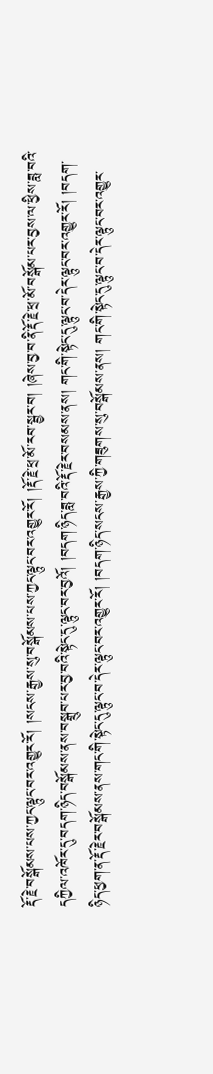རྡོ་རྗེ་བསྒོམས་པས་ཀྱང་ལྟུང་བར་འགྱུར་རོ། །སངས་རྒྱས་སུ་བསྒོམས་པས་ཀྱང་ལྟུང་བར་འགྱུར་རོ། །རྡོ་རྗེ་ཕྲ་མོ་རབ་སྦྱར་བ། །ཞེས་བྱ་བ་ནི་རྡོ་རྗེ་ཕྲ་མོ་བསྒོམ་པར་བྱས་ལ་ཕྱིས་ཟླ་བའི་དཀྱིལ་འཁོར་དུ་བདག་ཉིད་བསྒོམས་ནས་བསྒྲུབ་པར་བྱ་བའི་སྟེང་དུ་ལྟུང་བར་བྱའོ། །བདག་ཉིད་ཟླ་བའི་རྡོ་རྗེར་བསམས་ནས། གང་གི་སྟེང་དུ་ལྟུང་བ་དེར་ལྟུང་བར་འགྱུར་རོ། །བདག་ཉིད་ཕྱག་ན་རྡོ་རྗེར་བསྒོམས་ནས་གང་གི་སྟེང་དུ་ལྟུང་བ་དེར་ལྟུང་བར་འགྱུར་རོ། །བདག་ཉིད་སངས་རྒྱས་ཀྱི་གཟུགས་སུ་བསྒོམས་ནས། གང་གི་སྟེང་དུ་ལྟུང་བ་དེར་ལྟུང་བར་འགྱུར་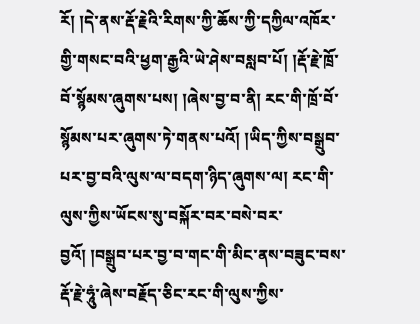རོ། །དེ་ནས་རྡོ་རྗེའི་རིགས་ཀྱི་ཆོས་ཀྱི་དཀྱིལ་འཁོར་གྱི་གསང་བའི་ཕྱག་རྒྱའི་ཡེ་ཤེས་བསླབ་པོ། །རྡོ་རྗེ་ཁྲོ་བོ་སྙོམས་ཞུགས་པས། །ཞེས་བྱ་བ་ནི། རང་གི་ཁྲོ་བོ་སྙོམས་པར་ཞུགས་ཏེ་གནས་པའོ། །ཡིད་ཀྱིས་བསྒྲུབ་པར་བྱ་བའི་ལུས་ལ་བདག་ཉིད་ཞུགས་ལ། རང་གི་ལུས་ཀྱིས་ཡོངས་སུ་བསྐོར་བར་བསེ་བར་བྱའོ། །བསྒྲུབ་པར་བྱ་བ་གང་གི་མིང་ནས་བཟུང་བས་རྡོ་རྗེ་ཧཱུཾ་ཞེས་བརྗོད་ཅིང་རང་གི་ལུས་ཀྱིས་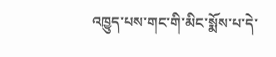འཁྱུད་པས་གང་གི་མིང་སྨོས་པ་དེ་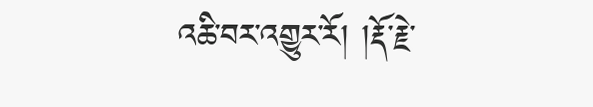འཆི་བར་འགྱུར་རོ། །རྡོ་རྗེ་